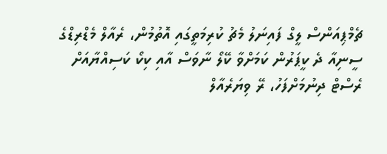ޗެމްޕިއަންސް ލީގް ފައިނަލު މެޗު ކުރިމަތީގައި އޮތުމުން، ރެއާލް މެޑްރިޑްގެ ސީނިއާ ދެ ކީޕަރުން ކަމަށްވާ ކޭލޯ ނާވަސް އާއި ކިކޯ ކަސިއްޔާއަށް ރެސްޓް ދިނުމަށްފަހު، ރޭ ވިޔަރެއާލް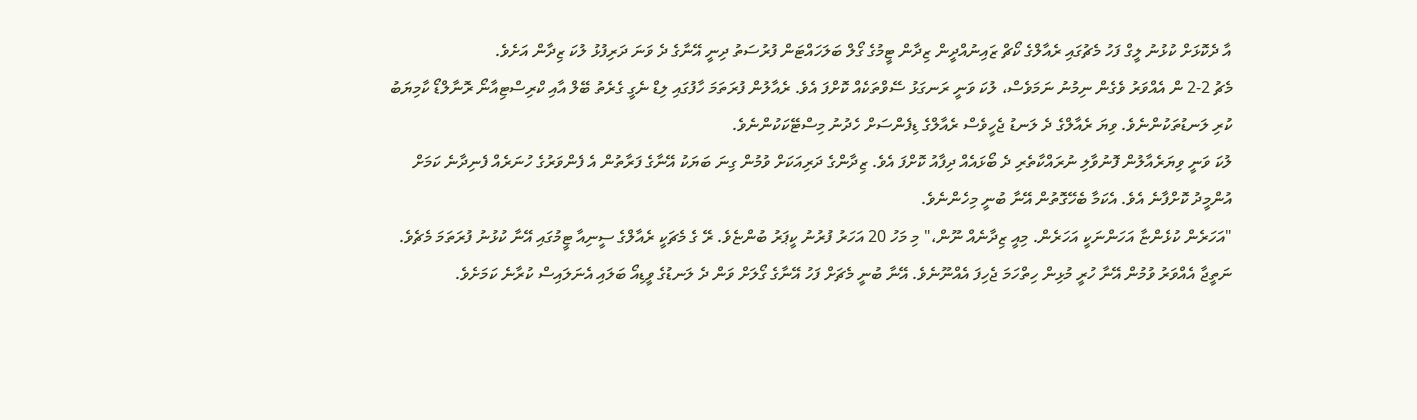އާ ދެކޮޅަށް ކުޅުނު ލީގް ފަހު މެޗުގައި ރެއާލްގެ ކޯޗް ޒައިނުއްދީން ޒިދާން ޓީމުގެ ގޯލް ބަލަހައްޓަން ފުރުސަތު ދިނީ އޭނާގެ ދެ ވަނަ ދަރިފުޅު ލުކަ ޒިދާން އަށެވެ.
މެޗު 2-2 ން އެއްވަރު ވެގެން ނިމުނު ނަމަވެސް، ލުކަ ވަނީ ރަނގަޅު ސޭވްތަކެއް ކޮށްފަ އެވެ. ރެއާލުން ފުރަތަމަ ހާފުގައި ލިޑް ނެގީ ގެރެތު ބޭލް އާއި ކްރިސްޓިއާނޯ ރޮނާލްޑޯ ކާމިޔަބު ކުރި ލަނޑުތަކުންނެވެ. ވިޔަ ރެއާލްގެ ދެ ލަނޑު ޖެހީވެސް ރެއާލްގެ ޑިފެންސަށް ހެދުނު މިސްޓޭކަކުންނެވެ.
ލުކަ ވަނީ ވިޔަރެއާލުން ފޮނުވާލި ނުރައްކާތެރި ދެ ބޯޅައެއް ދިފާއު ކޮށްފަ އެވެ. ޒިދާންގެ ދަރިއަކަށް ވުމުން ގިނަ ބަޔަކު އޭނާގެ ފަރާތުން އެ ފެންވަރުގެ ހުނަރެއް ފެނިދާނެ ކަމަށް އުންމީދު ކޮށްފާނެ އެވެ. އެކަމާ ބެހޭގޮތުން އޭނާ ބުނީ މިހެންނެވެ.
"އަހަރެން ކުޅެންޏާ އަހަންނަކީ އަހަރެން. މިއީ ޒިދާނެއް ނޫން،" މި މަހު 20 އަހަރު ފުރުނު ކީޕަރު ބުންޏެވެ. ރޭ ގެ މެޗަކީ ރެއާލްގެ ސީނިއާ ޓީމުގައި އޭނާ ކުޅުނު ފުރަތަމަ މެޗެވެ.
ނަތީޖާ އެއްވަރު ވުމުން އޭނާ ހުރީ މުޅިން ހިތްހަމަ ޖެހިފަ އެއްނޫނެވެ. އޭނާ ބުނީ މެޗަށް ފަހު އޭނާގެ ގޯލަށް ވަން ދެ ލަނޑުގެ ވީޑިއޯ ބަލައި އެނަލައިސް ކުރާނެ ކަމަށެވެ.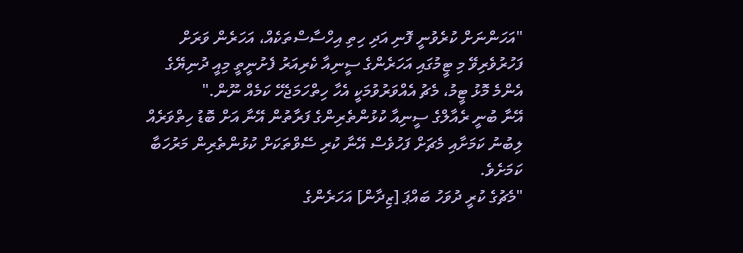"އަހަންނަށް ކުރެވުނީ ފޮނި އަދި ހިތި އިހްސާސްތަކެއް، އަހަރެން ވަރަށް ފަހުރުވެރިވޭ މި ޓީމުގައި އަހަރެންގެ ސީނިއާ ކެރިއަރު ފެށުނީތީ މިއީ ދުނިޔޭގެ އެންމެ މޮޅު ޓީމު، މެޗު އެއްވަރުވުމަކީ އެހާ ހިތްހަމަޖެހޭ ކަމެއް ނޫން."
އޭނާ ބުނީ ރެއާލްގެ ސީނިއާ ކުޅުންތެރިންގެ ފަރާތުން އޭނާ އަށް ބޮޑު ހިތްވަރެއް ލިބުނު ކަމަށާއި މެޗަށް ފަހުވެސް އޭނާ ކުރި ސޭވްތަކަށް ކުޅުންތެރިން މަރުހަބާ ކަމަށެވެ.
"މެޗުގެ ކުރީ ދުވަހު ބައްޕަ [ޒިދާން] އަހަރެންގެ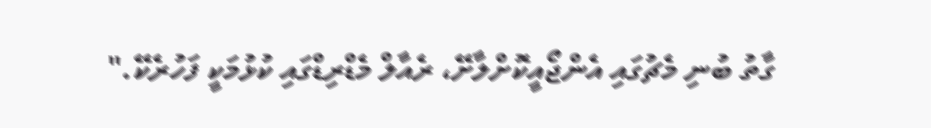ގާތު ބުނި މެޗުގައި އެންޖޯއީކޮށްލާށޭ، ރެއާލް މެޑްރިޑްގައި ކުޅުމަކީ ފަހުރެކޭ."